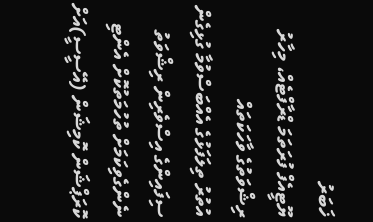ޚަބަރު
ޔޫޓީއެފް ފުރަތަމަ ޑްރާފްޓެއް، މިހާރު ރިޝްވަތުގެ ވާހަކަތައް
އުތުރު ތިލަފަޅުގެ އެއްބަސްވުމާ ގުޅިގެން ސިފައިންގެ އިސްވެރިން ރިޝްވަތު ނެންގެވިކަމަށް ތުހުމަތުކޮށް އެންޓި ކޮރަޕްޝަން ކޮމިޝަން (އޭސީސީ)އަށް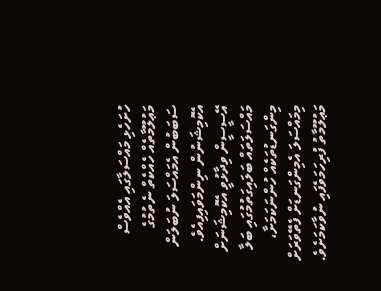ހުށަހެޅި މައްސަލާގައި އެއްވެސް މަޢުލޫމާތެއް ހެއްކެތް ނެތުމުގެ ސަބަބުން އެމައްސަލަ ނުބަލަން އެކޮމިޝަނުން ނިންމަވައިފިއެވެ.
އޭސީސީން ވިދާޅުވީ އެކޮމިޝަނަށް މައްސަލަތައް ބަލައިގަތުމުގައި ބަލާ މިންގަނޑުތަކެއް ހުންނަކަމަށާ، މިމައްސަލަ އެމިންގަނޑަށް ފެތޭވަރަށް މަޢުލޫމާތު ފުރިހަމަވެފައި ނުވާކަމަށެވެ.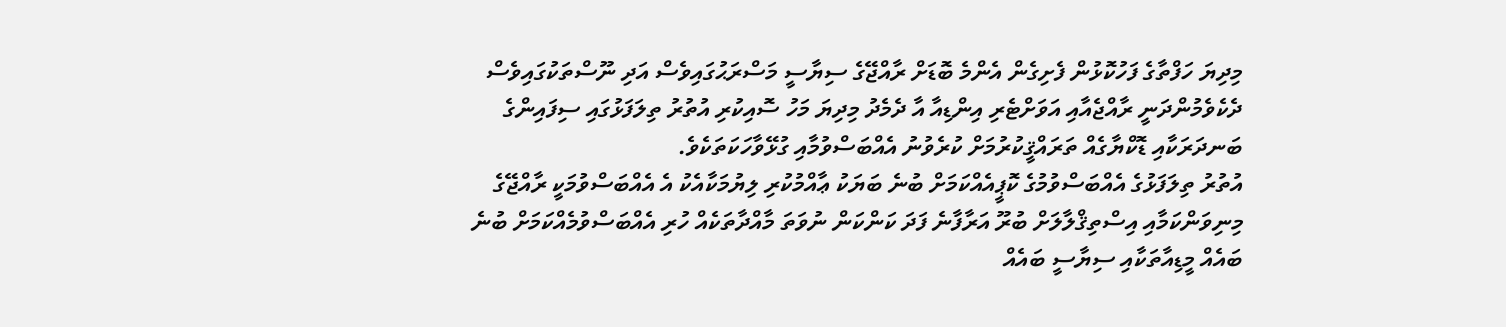މިދިޔަ ހަފްތާގެ ފަހުކޮޅުން ފެށިގެން އެންމެ ބޮޑަށް ރާއްޖޭގެ ސިޔާސީ މަސްރަޙުގައިވެސް އަދި ނޫސްތަކުގައިވެސް ދެކެވެމުންދަނީ ރާއްޖެއާއި އަވަށްޓެރި އިންޑިއާ އާ ދެމެދު މިދިޔަ މަހު ސޮއިކުރި އުތުރު ތިލަފަޅުގައި ސިފައިންގެ ބަނދަރަކާއި ޑޮކްޔާގެއް ތަރައްޤީކުރުމަށް ކުރެވުނު އެއްބަސްވުމާއި ގުޅޭވާހަކަތަކެވެ.
އުތުރު ތިލަފަޅުގެ އެއްބަސްވުމުގެ ކޮޕީއެއްކަމަށް ބުނެ ބަޔަކު ޢާއްމުކުރި ލިޔުމަކާއެކު އެ އެއްބަސްވުމަކީ ރާއްޖޭގެ މިނިވަންކަމާއި އިސްތިޤްލާލަށް ބުރޫ އަރާފާނެ ފަދަ ކަންކަން ނުވަތަ މާއްދާތަކެއް ހުރި އެއްބަސްވުމެއްކަމަށް ބުނެ ބައެއް މީޑިއާތަކާއި ސިޔާސީ ބައެއް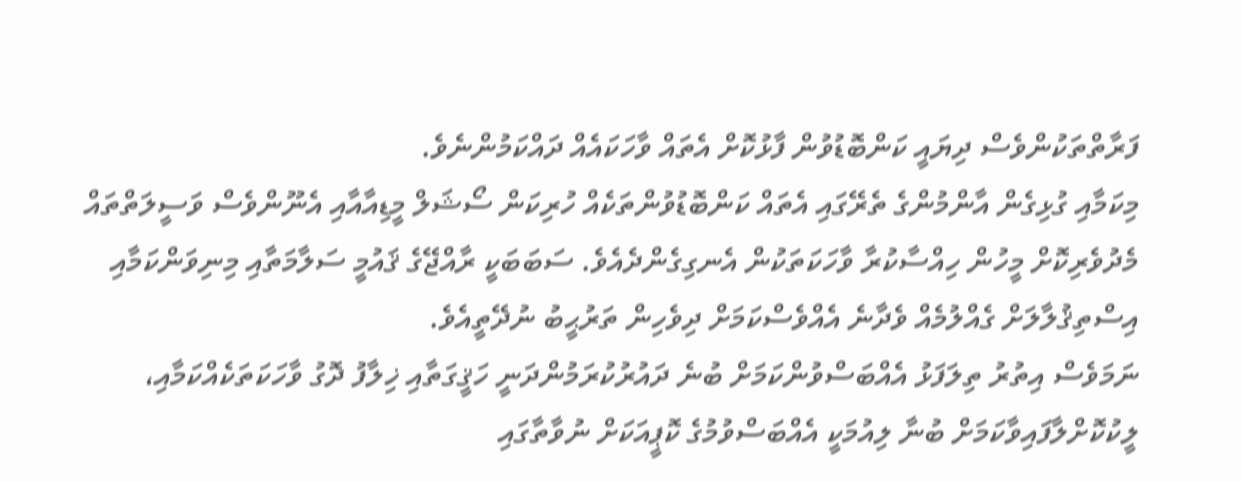ފަރާތްތަކުންވެސް ދިޔައީ ކަންބޮޑުވުން ފާޅުކޮށް އެތައް ވާހަކައެއް ދައްކަމުންނެވެ.
މިކަމާއި ގުޅިގެން އާންމުންގެ ތެރޭގައި އެތައް ކަންބޮޑުވުންތަކެއް ހުރިކަން ސޯޝަލް މީޑިއާއާއި އެނޫންވެސް ވަސީލަތްތައް މެދުވެރިކޮށް މީހުން ހިއްސާކުރާ ވާހަކަތަކުން އެނގިގެންދެއެވެ. ސަބަބަކީ ރާއްޖޭގެ ޤައުމީ ސަލާމަތާއި މިނިވަންކަމާއި އިސްތިޤުލާލަށް ގެއްލުމެއް ވެދާނެ އެއްވެސްކަމަށް ދިވެހިން ތަރުޙީބު ނުދޭތީއެވެ.
ނަމަވެސް އިތުރު ތިލަފަޅު އެއްބަސްވުންކަމަށް ބުނެ ދައުރުކުރަމުންދަނީ ހަޤީގަތާއި ޚިލާފު ދޮގު ވާހަކަތަކެއްކަމާއި، ލީކުކޮށްލާފައިވާކަމަށް ބުނާ ލިއުމަކީ އެއްބަސްވުމުގެ ކޮޕީއަކަށް ނުވާތާގައި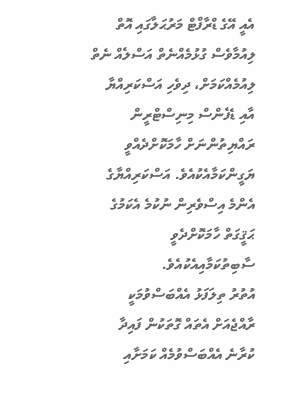އެއީ އޭގެ ޑްރާފްޓް މަރުޙަލާގައި އޮތް ލިއުމާވެސް ގުޅުމެއްނެތް އަސްލެއް ނެތް ލިއުމެއްކަމަށް، ދިވެހި އަސްކަރިއްޔާ އާއި ޑެފެންސް މިނިސްޓްރީން ރައްޔިތުންނަށް ހާމަކޮށްދެއްވީ ޔަގީންކަމާއެކުއެވެ. އަސްކަރިއްޔާގެ އެންމެ އިސްވެރިން ނުކުމެ އެކަމުގެ ޙަޤީގަތް ހާމަކޮށްދެވީ ސާބިތުކަމާއިއެކުއެވެ.
އުތުރު ތިލަފަޅު އެއްބަސްވުމަކީ ރާއްޖެއަށް އެތައް ގޮތަކުން ފައިދާ ކުރާނެ އެއްބަސްވުމެއް ކަމަށާއި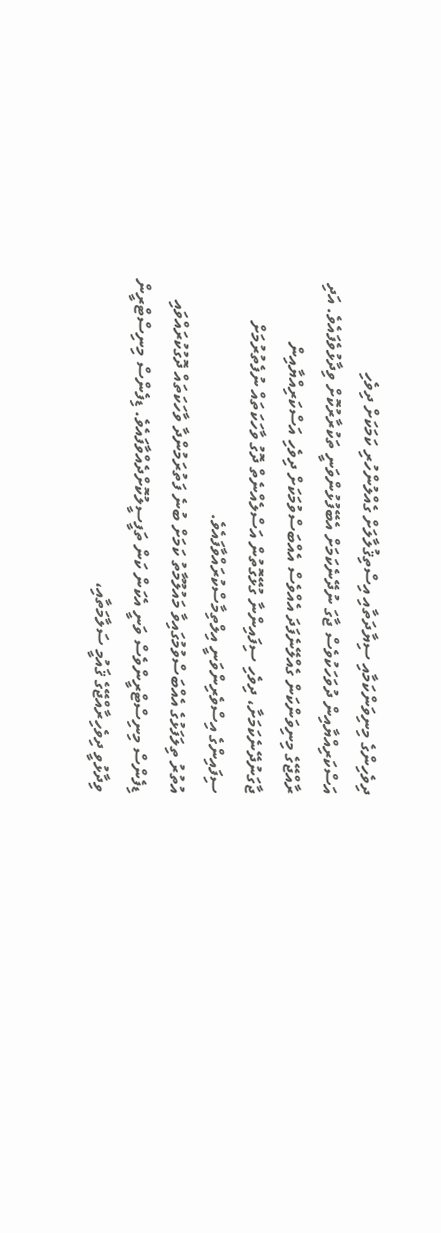ދިވެހިންގެ މިނިވަންކަމާއި ސިޔާދަތާއި އިސްތިޤުލާލަށް ގެއްލުންހުރި ކަމަކަށް ދިވެހި އަސްކަރިއްޔާއިން ދުވަހަކުވެސް ޖާގަ ނުދޭނެކަމަށް އެބޭފުޅުންވަނީ ތަކުރާރުކޮށް ވިދާޅުވެފައެވެ. އަދި ރާއްޖޭގެ މިނިވަންކަން ގެއްލޭނެފަދަ އެއްވެސް އެއްބަސްވުމަކަށް ދިވެހި އަސްކަރިއްޔާއިން ޖާގަނުދޭނެކަމަށާ، ދިވެހި ސިފައިންނާ ގުޅޭގޮތުން އަސްލެއްނެތް ދޮގު ވާހަކަތައް ނުފެތުރުމަށް ސިފައިންގެ އިސްވެރިންވަނީ އިލްތިމާސްކުރައްވާފައެވެ.
އުތުރު ތިލަފަޅުގެ އެއްބަސްވުމުގައިވާ މައުލޫމާތު ކަމަށް ބުނެ ފަތުރަމުންދާ ވާހަކަތައް ދޮގުކުރައްވައި ޑިފެންސް މިނިސްޓްރީންވެސް ވަނީ އެކަން ކަން ތަފީސީލުކޮށްދެއްވާފައެވެ. ޑިފެންސް މިނިސްޓްރީން ވިދާޅުވީ ދިވެހިރާއްޖޭގެ ޤައުމީ ސަލާމަތާއި،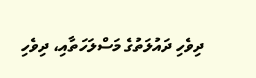ދިވެހި ދައުލަތުގެ މަސްލަހަތާއި، ދިވެހި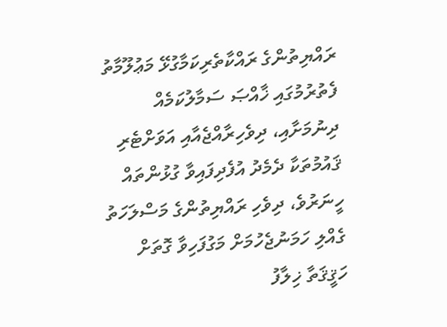ރައްޔިތުންގެ ރައްކާތެރިކަމާގުޅޭ މަޢުލޫމާތު ފެތުރުމުގައި ޚާއްޞަ ސަމާލުކަމެއް ދިނުމަށާއި، ދިވެހިރާއްޖެއާއި އަވަށްޓެރި ޤައުމުތަކާ ދެމެދު އުފެދިފައިވާ ގުޅުންތައް ހީނަރުވެ، ދިވެހި ރައްޔިތުންގެ މަސްލަހަތު ގެއްލި ހަމަނުޖެހުމަށް މަގުފަހިވާ ގޮތަށް ހަޤީޤަތާ ޚިލާފު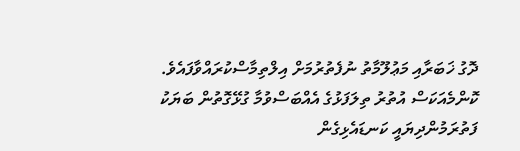ދޮގު ޚަބަރާއި މަޢުލޫމާތު ނުފެތުރުމަށް އިލްތިމާސްކުރައްވާފައެވެ.
ކޮންމެއަކަސް އުތުރު ތިލަފަޅުގެ އެއްބަސްވުމާ ގުޅޭގޮތުން ބަޔަކު ފަތުރަމުންދިޔައީ ކަނޑައެޅިގެން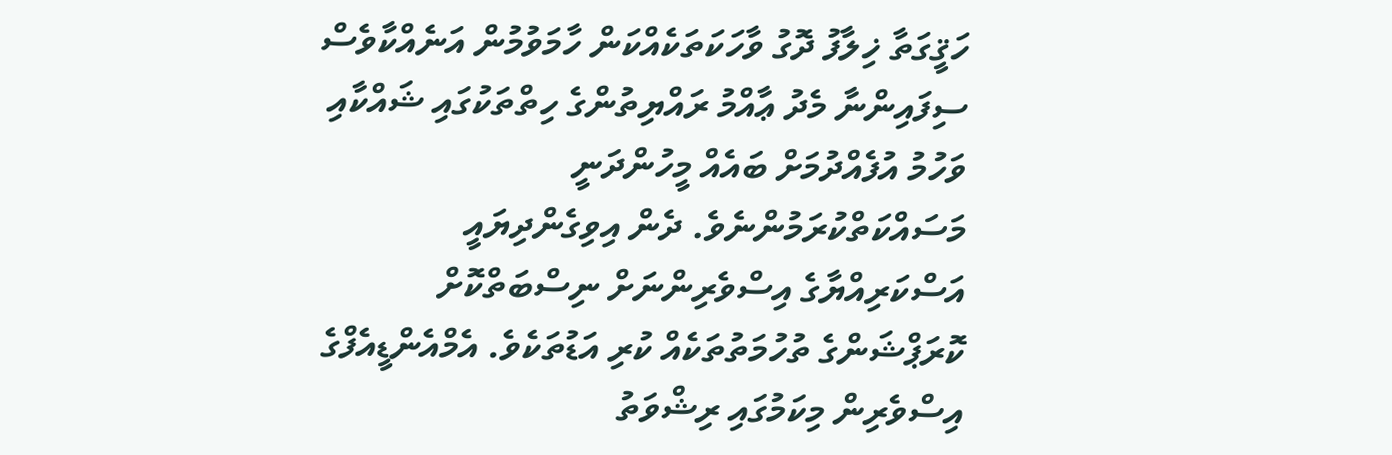ހަޤީގަތާ ޚިލާފު ދޮގު ވާހަކަތަކެއްކަން ހާމަވުމުން އަނެއްކާވެސް ސިފައިންނާ މެދު ޢާއްމު ރައްޔިތުންގެ ހިތްތަކުގައި ޝައްކާއި ވަހުމު އުފެއްދުމަށް ބައެއް މީހުންދަނީ މަސައްކަތްކުރަމުންނެވެ. ދެން އިވިގެންދިޔައީ އަސްކަރިއްޔާގެ އިސްވެރިންނަށް ނިސްބަތްކޮށް ކޮރަޕްޝަންގެ ތުހުމަތުތަކެއް ކުރި އަޑުތަކެވެ. އެމްއެންޑީއެފްގެ އިސްވެރިން މިކަމުގައި ރިޝްވަތު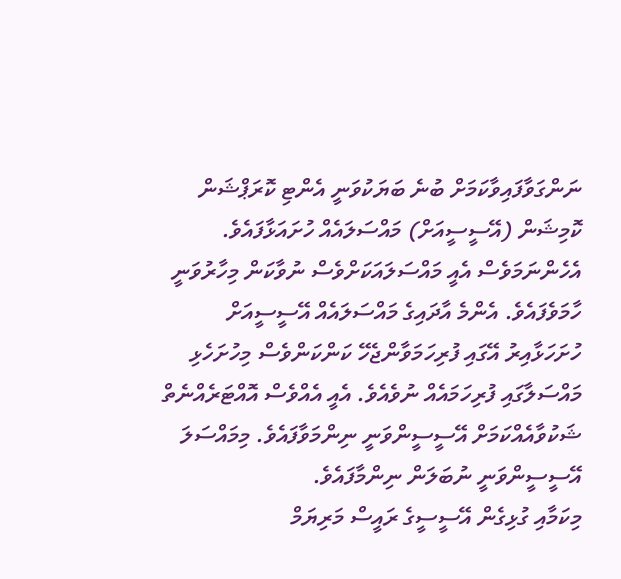ނަންގަވާފައިވާކަމަށް ބުނެ ބަޔަކުވަނީ އެންޓި ކޮރަޕްޝަން ކޮމިޝަން (އޭސީސީއަށް) މައްސަލައެއް ހުށައަޅާފައެވެ. އެހެންނަމަވެސް އެއީ މައްސަލައަކަށްވެސް ނުވާކަން މިހާރުވަނީ ހާމަވެފައެވެ. އެންމެ އާދައިގެ މައްސަލައެއް އޭސީސީއަށް ހުށަހަޅާއިރު އޭގައި ފުރިހަމަވާންޖެހޭ ކަންކަންވެސް މިހުށަހެޅި މައްސަލާގައި ފުރިހަމައެއް ނުވެއެވެ. އެއީ އެއްވެސް އޮއްޓަރެއްނެތް ޝަކުވާއެއްކަމަށް އޭސީސީންވަނީ ނިންމަވާފައެވެ. މިމައްސަލަ އޭސީސީންވަނީ ނުބަލަން ނިންމާފައެވެ.
މިކަމާއި ގުޅިގެން އޭސީސީގެ ރައީސް މަރިޔަމް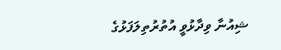ޝިއުނާ ވިދާޅުވީ އުތުރުތިލަފަޅުގެ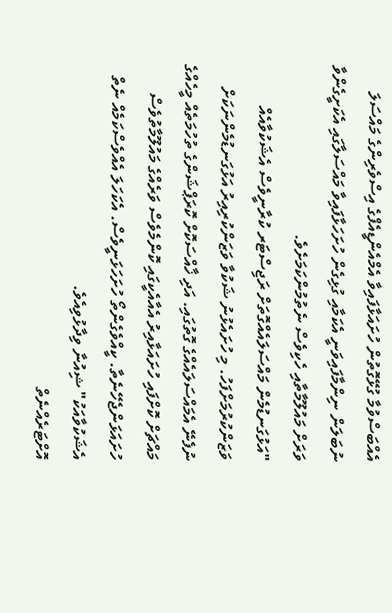އެއްބަސްވުމާ ގުޅޭގޮތުން ހުށައަޅާފައިވާ އެމްއެންޑީއެފްގެ އިސްވެރިންގެ މައްސަލަ ނުބަލަން ނިންމާފައިވަނީ އެކަމާއި ގުޅިގެން ހުށަހަޅާފައިވާ މައްސަލާގައި އެކަށީގެންވާ ވަރަށް މައުލޫމާތާއި ހެކިވެސް ނެތުމުންކަމަށެވެ.
"އަޅުގަނޑުމެން މައްސަލައެއްގޮތަށް ރަޖިސްޓަރ ކުރާނީވެސް އެޝަކުވާއެއް ވަޒަންކުރުމަށްފަހު. މި ހުށައެޅުނު ޝަކުވާ ވަޒަންކުރިއިރު އަޅުގަނޑުމެންނަކަށް ނުފެނޭ އެމައްސަލައެއްގެ ގޮތުގައި. އަދި ޚާއްސަކޮށް ކޮރަޕްޝަންގެ ތުހުމަތެއް މީހެއްގެ މައްޗަށް ކޮށްފައި ހުށައަޅާއިރު އެއާއެކީގައި ކޮންމެވެސް ވަރެއްގެ މައުލޫމާތުވެސް ހުށައަޅަންޖެހޭނެތާ. ކީއްވެގެންތޯ ހުށަހަޅަނީވެސް. އެކަހަލަ އެއްވެސްކަމެއް ނެތް އެޝަކުވާއަކު" ޝިއުނާ ވިދާޅުވިއެވެ.
އޮށްޓަރެއްނެތް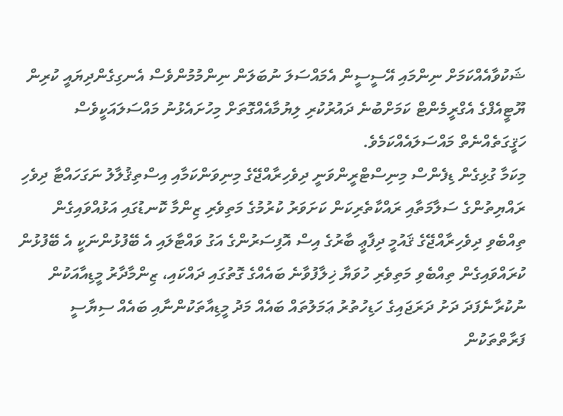ޝަކުވާއެއްކަމަށް ނިންމައި އޭސީސީން އެމައްސަލަ ނުބަލަން ނިންމުމުންވެސް އެނގިގެންދިޔައީ ކުރިން ޔޫޓީއެފްގެ އެގްރީމެންޓް ކަމަށްބުނެ ދައުރުކުރި ލިޔުމާއެއްގޮތަށް މިހުށައެޅުނު މައްސަލައަކީވެސް ހަޤީގަތެއްނެތް މައްސަލައެއްކަމެވެ.
މިކަމާ ގުޅިގެން ޑިފެންސް މިނިސްޓްރީންވަނީ ދިވެހިރާއްޖޭގެ މިނިވަންކަމާއި އިސްތިޤުލާލު ނަގަހައްޓާ ދިވެހި ރައްޔިތުންގެ ސަލާމަތާއި ރައްކާތެރިކަން ކަށަވަރު ކުރުމުގެ މަތިވެރި ޒިންމާ ކޮނޑުގައި އަޅުއްވައިގެން ތިއްބެވި ދިވެހިރާއްޖޭގެ ޤައުމީ ދިފާޢީ ބާރުގެ އިސް އޮފިސަރުންގެ އަގު ވައްޓާލައި އެ ބޭފުޅުންނަކީ އެ ބޭފުޅުން ކުރައްވައިގެން ތިއްބެވި މަތިވެރި ހުވަޔާ ޚިލާފުވާނެ ބައެއްގެ ގޮތުގައި ދައްކައި، ޒިންމާދާރު މީޑިއާއަކުން ނުކުރާނެފަދަ ދަށު ދަރަޖައިގެ ހަޑިހުތުރު ޢަމަލުތައް ބައެއް މަދު މީޑިއާތަކުންނާއި ބައެއް ސިޔާސީ ފަރާތްތަކުން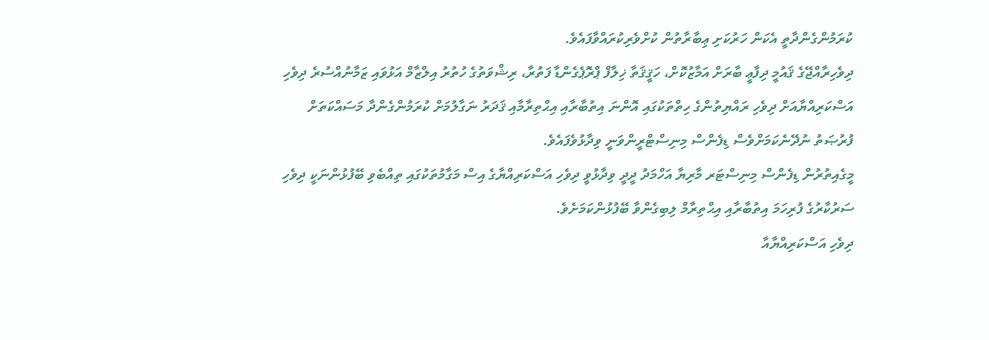ކުރަމުންގެންދާތީ އެކަން ހަރުކަށި ޢިބާރާތުން ކުށްވެރިކުރައްވާފައެވެ.
ދިވެހިރާއްޖޭގެ ޤައުމީ ދިފާޢީ ބާރަށް އަމާޒުކޮށް، ހަޤީޤަތާ ޚިލާފް ޕްރޮޕެގެންޑާ ފަތުރާ، ރިޝްވަތުގެ ހުތުރު އިލްޒާމް އަޅުވައި ޒަމާނުއްސުރެ ދިވެހި އަސްކަރިއްޔާއަށް ދިވެހި ރައްޔިތުންގެ ހިތްތަކުގައި އޮންނަ އިތުބާރާއި އިޙްތިރާމާއި ޤަދަރު ނަގާލުމަށް ކުރަމުންގެންދާ މަސައްކަތަށް ފުރުޞަތު ނުދޭނެކަމަށްވެސް ޑިފެންސް މިނިސްޓްރީންވަނީ ވިދާޅުވެފައެވެ.
މީގެއިތުރުން ޑިފެންސް މިނިސްޓަރ މާރިޔާ އަހްމަދު ދީދީ ވިދާޅުވީ ދިވެހި އަސްކަރިއްޔާގެ އިސް މަގާމުތަކުގައި ތިއްބެވި ބޭފުޅުންނަކީ ދިވެހި ސަރުކާރުގެ ފުރިހަމަ އިތުބާރާއި އިޙްތިރާމް ލިބިގެންވާ ބޭފުޅުންކަމަށެވެ.
ދިވެހި އަސްކަރިއްޔާއާ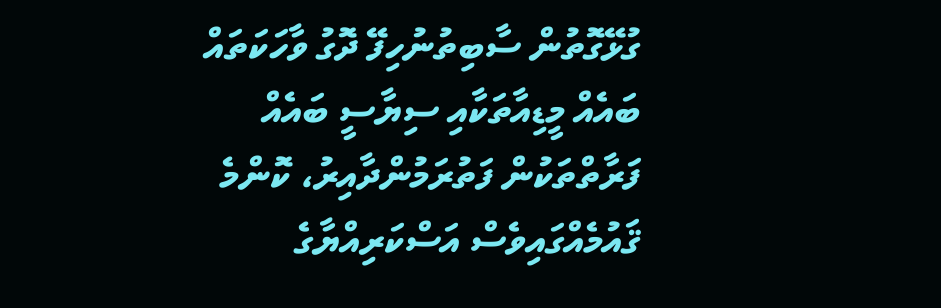ގުޅޭގޮތުން ސާބިތުނުހިފޭ ދޮގު ވާހަކަތައް ބައެއް މީޑިއާތަކާއި ސިޔާސީ ބައެއް ފަރާތްތަކުން ފަތުރަމުންދާއިރު، ކޮންމެ ޤައުމެއްގައިވެސް އަސްކަރިއްޔާގެ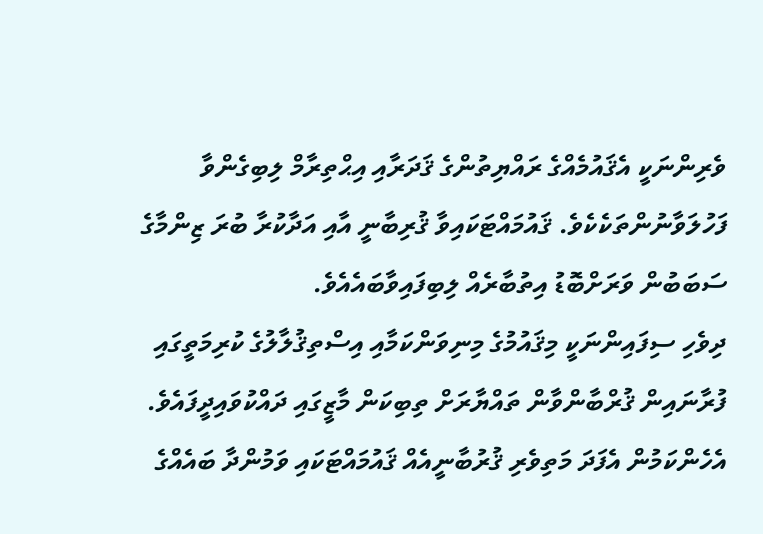ވެރިންނަކީ އެޤައުމެއްގެ ރައްޔިތުންގެ ޤަދަރާއި އިޙްތިރާމް ލިބިގެންވާ ފަހުލަވާނުންތަކެކެވެ. ޤައުމައްޓަކައިވާ ޤުރިބާނީ އާއި އަދާކުރާ ބުރަ ޒިންމާގެ ސަބަބުން ވަރަށްބޮޑު އިތުބާރެއް ލިބިފައިވާބައެއެވެ.
ދިވެހި ސިފައިންނަކީ މިޤައުމުގެ މިނިވަންކަމާއި އިސްތިޤުލާލުގެ ކުރިމަތީގައި ފުރާނައިން ޤުރްބާންވާން ތައްޔާރަށް ތިބިކަން މާޒީގައި ދައްކުވައިދީފައެވެ. އެހެންކަމުން އެފަދަ މަތިވެރި ޤުރުބާނީއެއް ޤައުމައްޓަކައި ވަމުންދާ ބައެއްގެ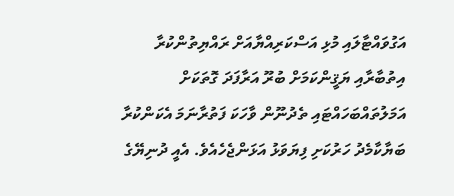އަގުވައްޓާލައި މުޅި އަސްކަރިއްޔާއަށް ރައްޔިތުންކުރާ އިތުބާރާއި ޔަޤީންކަމަށް ބުރޫ އަރާފަދަ ގޮތަކަށް އަމަލުތައްބަހައްޓައި ތެދުނޫން ވާހަކަ ފަތުރާނަމަ އެކަންކުރާ ބަޔާކާމެދު ހަރުކަށި ފިޔަވަޅު އަޅަންޖެހެއެވެ. އެއީ ދުނިޔޭގެ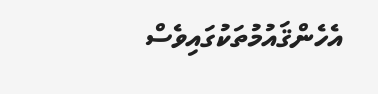އެހެންޤައުމުތަކުގައިވެސް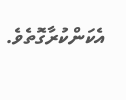އެކަންކުރާގޮތެވެ.